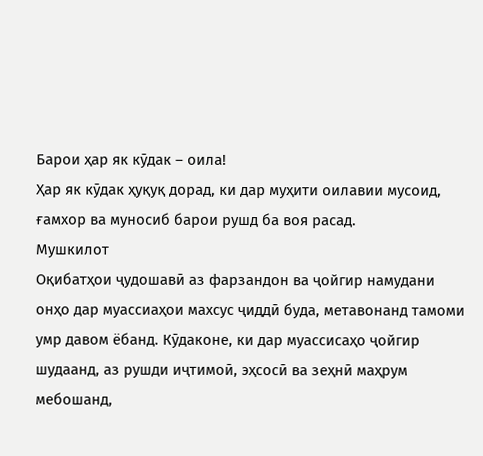Барои ҳар як кӯдак – оила!
Ҳар як кӯдак ҳуқуқ дорад, ки дар муҳити оилавии мусоид, ғамхор ва муносиб барои рушд ба воя расад.
Мушкилот
Оқибатҳои ҷудошавӣ аз фарзандон ва ҷойгир намудани онҳо дар муассиаҳои махсус ҷиддӣ буда, метавонанд тамоми умр давом ёбанд. Кӯдаконе, ки дар муассисаҳо ҷойгир шудаанд, аз рушди иҷтимоӣ, эҳсосӣ ва зеҳнӣ маҳрум мебошанд,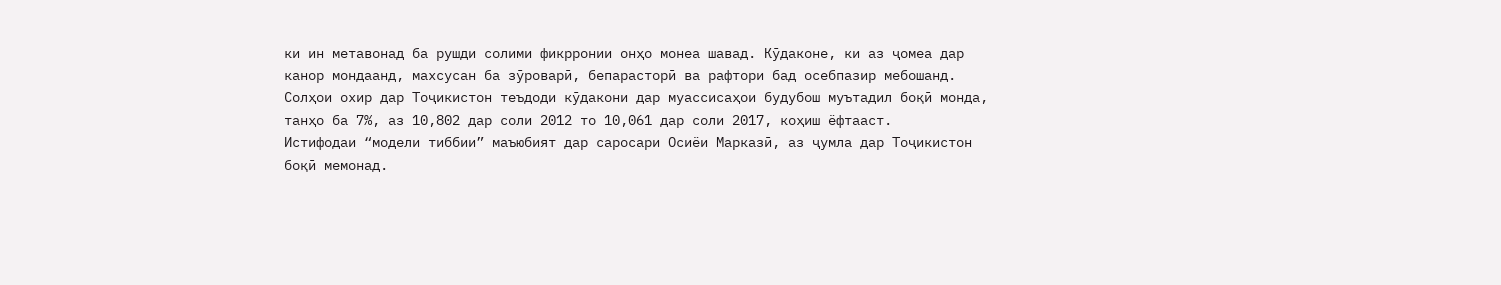ки ин метавонад ба рушди солими фикрронии онҳо монеа шавад. Кӯдаконе, ки аз ҷомеа дар канор мондаанд, махсусан ба зӯроварӣ, бепарасторӣ ва рафтори бад осебпазир мебошанд.
Солҳои охир дар Тоҷикистон теъдоди кӯдакони дар муассисаҳои будубош муътадил боқӣ монда, танҳо ба 7%, аз 10,802 дар соли 2012 то 10,061 дар соли 2017, коҳиш ёфтааст.
Истифодаи “модели тиббии” маъюбият дар саросари Осиёи Марказӣ, аз ҷумла дар Тоҷикистон боқӣ мемонад.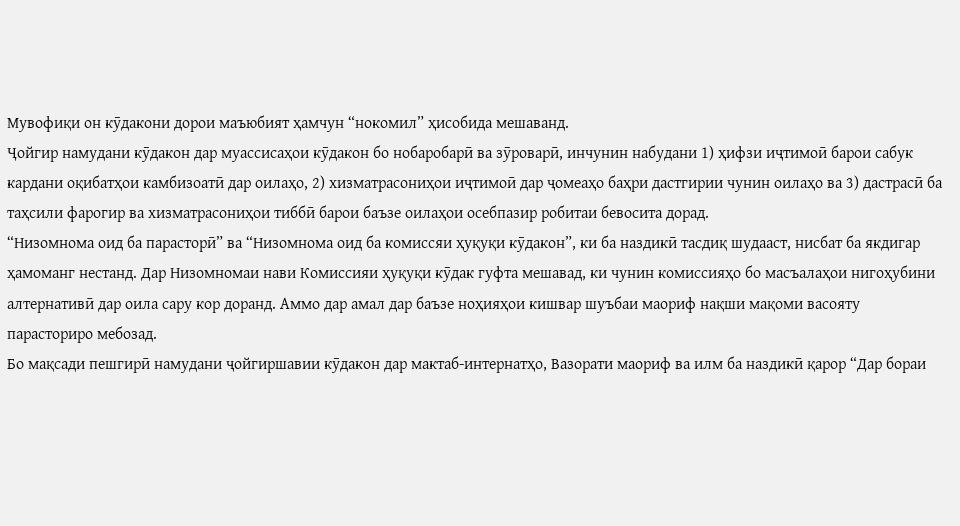Мувофиқи он кӯдакони дорои маъюбият ҳамчун “нокомил” ҳисобида мешаванд.
Ҷойгир намудани кӯдакон дар муассисаҳои кӯдакон бо нобаробарӣ ва зӯроварӣ, инчунин набудани 1) ҳифзи иҷтимоӣ барои сабук кардани оқибатҳои камбизоатӣ дар оилаҳо, 2) хизматрасониҳои иҷтимоӣ дар ҷомеаҳо баҳри дастгирии чунин оилаҳо ва 3) дастрасӣ ба таҳсили фарогир ва хизматрасониҳои тиббӣ барои баъзе оилаҳои осебпазир робитаи бевосита дорад.
“Низомнома оид ба парасторӣ” ва “Низомнома оид ба комиссяи ҳуқуқи кӯдакон”, ки ба наздикӣ тасдиқ шудааст, нисбат ба якдигар ҳамоманг нестанд. Дар Низомномаи нави Комиссияи ҳуқуқи кӯдак гуфта мешавад, ки чунин комиссияҳо бо масъалаҳои нигоҳубини алтернативӣ дар оила сару кор доранд. Аммо дар амал дар баъзе ноҳияҳои кишвар шуъбаи маориф нақши мақоми васояту парасториро мебозад.
Бо мақсади пешгирӣ намудани ҷойгиршавии кӯдакон дар мактаб-интернатҳо, Вазорати маориф ва илм ба наздикӣ қарор “Дар бораи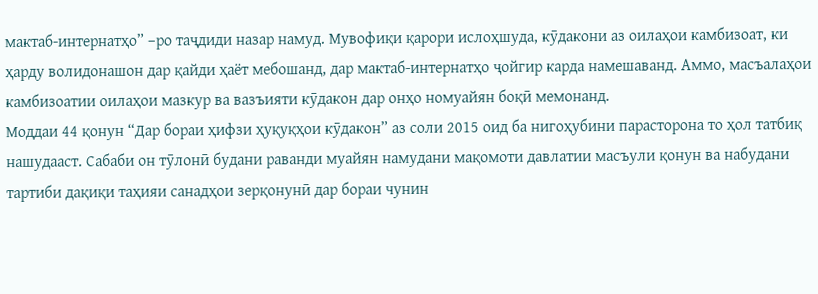мактаб-интернатҳо” –ро таҷдиди назар намуд. Мувофиқи қарори ислоҳшуда, кӯдакони аз оилаҳои камбизоат, ки ҳарду волидонашон дар қайди ҳаёт мебошанд, дар мактаб-интернатҳо ҷойгир карда намешаванд. Аммо, масъалаҳои камбизоатии оилаҳои мазкур ва вазъияти кӯдакон дар онҳо номуайян боқӣ мемонанд.
Моддаи 44 қонун “Дар бораи ҳифзи ҳуқуқҳои кӯдакон” аз соли 2015 оид ба нигоҳубини парасторона то ҳол татбиқ нашудааст. Сабаби он тӯлонӣ будани раванди муайян намудани мақомоти давлатии масъули қонун ва набудани тартиби дақиқи таҳияи санадҳои зерқонунӣ дар бораи чунин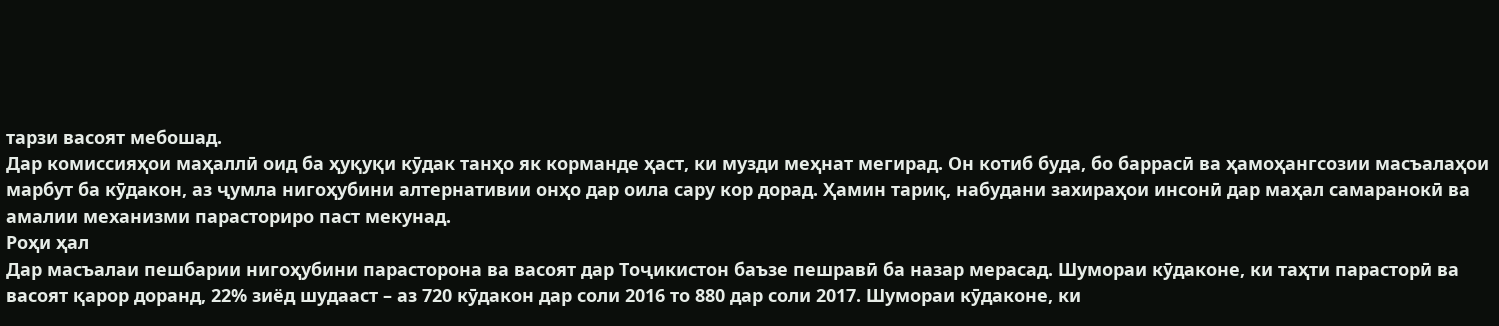тарзи васоят мебошад.
Дар комиссияҳои маҳаллӣ оид ба ҳуқуқи кӯдак танҳо як корманде ҳаст, ки музди меҳнат мегирад. Он котиб буда, бо баррасӣ ва ҳамоҳангсозии масъалаҳои марбут ба кӯдакон, аз ҷумла нигоҳубини алтернативии онҳо дар оила сару кор дорад. Ҳамин тариқ, набудани захираҳои инсонӣ дар маҳал самаранокӣ ва амалии механизми парасториро паст мекунад.
Роҳи ҳал
Дар масъалаи пешбарии нигоҳубини парасторона ва васоят дар Тоҷикистон баъзе пешравӣ ба назар мерасад. Шумораи кӯдаконе, ки таҳти парасторӣ ва васоят қарор доранд, 22% зиёд шудааст – аз 720 кӯдакон дар соли 2016 то 880 дар соли 2017. Шумораи кӯдаконе, ки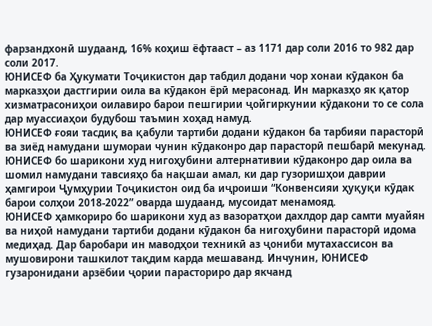фарзандхонӣ шудаанд, 16% коҳиш ёфтааст – аз 1171 дар соли 2016 то 982 дар соли 2017.
ЮНИСЕФ ба Ҳукумати Тоҷикистон дар табдил додани чор хонаи кӯдакон ба марказҳои дастгирии оила ва кӯдакон ёрӣ мерасонад. Ин марказҳо як қатор хизматрасониҳои оилавиро барои пешгирии ҷойгиркунии кӯдакони то се сола дар муассиаҳои будубош таъмин хоҳад намуд.
ЮНИСЕФ ғояи тасдиқ ва қабули тартиби додани кӯдакон ба тарбияи парасторӣ ва зиёд намудани шумораи чунин кӯдаконро дар парасторӣ пешбарӣ мекунад. ЮНИСЕФ бо шарикони худ нигоҳубини алтернативии кӯдаконро дар оила ва шомил намудани тавсияҳо ба нақшаи амал, ки дар гузоришҳои даврии ҳамгирои Ҷумҳурии Тоҷикистон оид ба иҷроиши “Конвенсияи ҳуқуқи кӯдак барои солҳои 2018-2022” оварда шудаанд, мусоидат менамояд.
ЮНИСЕФ ҳамкориро бо шарикони худ аз вазоратҳои дахлдор дар самти муайян ва ниҳоӣ намудани тартиби додани кӯдакон ба нигоҳубини парасторӣ идома медиҳад. Дар баробари ин маводҳои техникӣ аз ҷониби мутахассисон ва мушовирони ташкилот тақдим карда мешаванд. Инчунин, ЮНИСЕФ гузаронидани арзёбии ҷории парасториро дар якчанд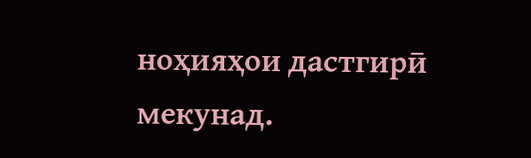ноҳияҳои дастгирӣ мекунад.